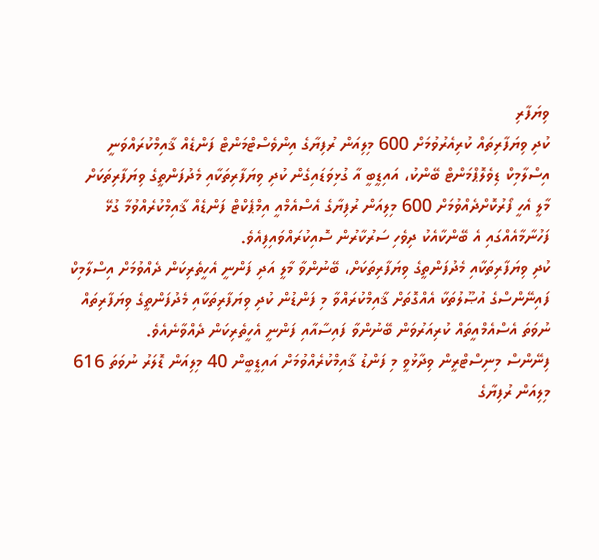ވިޔަފާރި
ކުދި ވިޔަފާރިތައް ކުރިއެރުވުމަށް 600 މިލިއަން ރުފިޔާގެ އިންވެސްޓްމަންޓް ފަންޑެއް ޤާއިމްކުރައްވަނީ
އިސްލާމިކް ޑިވެލޮޕްމަންޓް ބޭންކު، އައިޑީބީ އާ ގުޅިވަޑައިގެން ކުދި ވިޔަފާރިތަކާއި މެދުފަންތީގެ ވިޔަފާރިތަކަށް މާލީ އެހީ ފޯރުކޮށްދެއްވުމަށް 600 މިލިއަން ރުފިޔާގެ އެސްއެމްއީ އިމްޕެކްޓް ފަންޑެއް ޤާއިމްކުރެއްވުމާ ގުޅޭ ފަހުނާމާއެއްގައި އެ ބޭންކާއެކު ދިވެހި ސަރުކާރުން ސޮއިކުރައްވައިފިއެވެ.
ކުދި ވިޔަފާރިތަކާއި މެދުފަންތީގެ ވިޔަފާރިތަކަށް، ބޭނުންވާ މާލީ އަދި ފަންނީ އެހީތެރިކަން ދެއްވުމަށް އިސްލާމިކް ފައިނޭންސްގެ އުޞޫލުތަކާ އެއްގޮތަށް ޤާއިމްކުރައްވާ މި ފަންޑުން ކުދި ވިޔަފާރިތަކާއި މެދުފަންތީގެ ވިޔަފާރިތައް ނުވަތަ އެސްއެމްއީތައް ކުރިއަރުވަން ބޭނުންވާ ފައިސާއާއި ފަންނީ އެހީތެރިކަން ދެއްވާނެއެވެ.
ފިނޭންސް މިނިސްޓްރީން ވިދާޅުވީ މި ފަންޑު ޤާއިމްކުރެއްވުމަށް އައިޑީބީން 40 މިލިއަން ޑޮލަރު ނުވަތަ 616 މިލިއަން ރުފިޔާގެ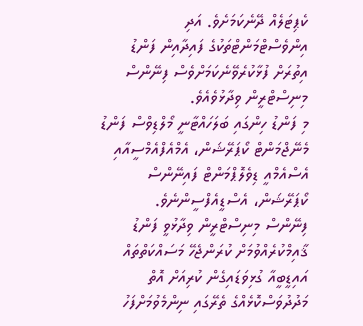ކެޕިޓަލެއް ދޭނެކަމަށެވެ. އަދި އިންވެސްޓްމަންޓްތަކުގެ ފައިދާއިން ފަންޑު އިތުރަށް ފުޅާކުރެވޭނެކަމަށްވެސް ފިނޭންސް މިނިސްޓްރީން ވިދާޅުވެއެވެ.
މި ފަންޑު ހިންގައި ބަލަހައްޓާނީ މޯލްޑިވްސް ފަންޑު މެނޭޖްމަންޓް ކޯޕަރޭޝަން، އެމްއެފްއެމްސީއާއި އެސްއެމްއީ ޑިވެލޮޕްމަންޓް ފައިނޭންސް ކޯޕަރޭޝަން، އެސްޑީއެފްސީންނެވެ.
ފިނޭންސް މިނިސްޓްރީން ވިދާޅުވީ ފަންޑު ޤާއިމްކުރެއްވުމަށް ކުރަންޖެހޭ މަސައްކަތްތައް އައިޑީބީއާ ގުޅިވަޑައިގެން ކުރިއަށް އޮތް މަދުދުވަސްކޮޅެއްގެ ތެރޭގައި ނިންމެވުމަށްފަހު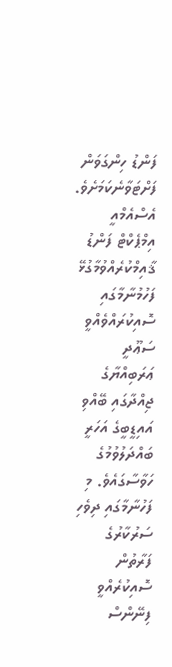ފަންޑު ހިންގަވަން ފަށްޓަވާނެކަމަށެވެ.
އެސްއެމްއީ އިމްޕެކްޓް ފަންޑު ޤާއިމްކުރެއްވުމާގުޅޭ ފަހުމުނާމާގައި ސޮއިކުރައްވެއްވީ ސަޢޫދީ ޢަރަބިއްޔާގެ ޖިއްދާގައި ބޭއްވި އައިޑީބީގެ އަހަރީ ބައްދަލުވުމުގެ ހަވާސާގައެވެ. މި ފަހުނާމާގައި ދިވެހި ސަރުކާރުގެ ފަރާތުން ސޮއިކުރެއްވީ ފިނޭންސް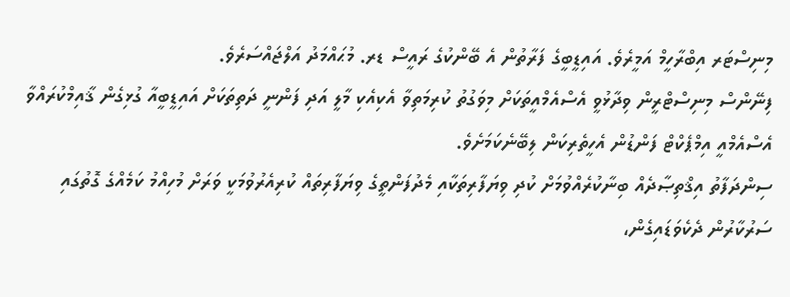މިނިސްޓަރ އިބްރާހީމް އަމީރެވެ. އައިޑީބީގެ ފަރާތުން އެ ބޭންކުގެ ރައީސް ޑރ. މުޙައްމަދު އަލްޖައްސަރެވެ.
ފިނޭންސް މިނިސްޓްރީން ވިދާޅުވީ އެސްއެމްއީތަކަށް މިވަގުތު ކުރިމަތިވާ އެކިއެކި މާލީ އަދި ފަންނީ ދަތިތަކަށް އައިޑީބީއާ ގުޅިގެން ޤާއިމްކުރައްވާ އެސްއެމްއީ އިމްޕެކްޓް ފަންޑުން އެހީތެރިކަން ލިބޭނެކަމަށެވެ.
ސިންދަފާތު އިޤްތިޞާދެއް ބިނާކުރެއްވުމަށް ކުދި ވިޔަފާރިތަކާއި މެދުފަންތީގެ ވިޔަފާރިތައް ކުރިއެރުވުމަކީ ވަރަށް މުހިއްމު ކަމެއްގެ ގޮތުގައި ސަރުކާރުން ދެކެވަޑައިގެން،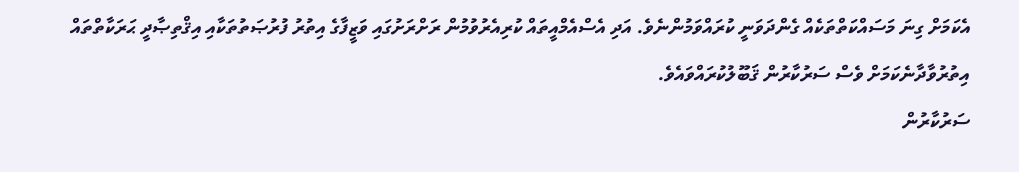އެކަމަށް ގިނަ މަސައްކަތްތަކެއް ގެންދަވަނީ ކުރައްވަމުންނެވެ. އަދި އެސްއެމްއީތައް ކުރިއެރުވުމުން ރަށްރަށުގައި ވަޒީފާގެ އިތުރު ފުރުޞަތުތަކާއި އިޤްތިޞާދީ ޙަރަކާތްތައް އިތުރުވާދާނެކަމަށް ވެސް ސަރުކާރުން ޤަބޫލުކުރައްވައެވެ.
ސަރުކާރުން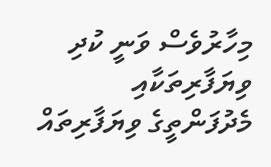މިހާރުވެސް ވަނީ ކުދި ވިޔަފާރިތަކާއި މެދުފަންތީގެ ވިޔަފާރިތައް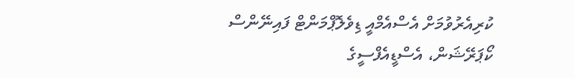ކުރިއެރުވުމަށް އެސްއެމްއީ ޑިވެލޮޕްމަންޓް ފައިނޭންސް ކޯޕަރޭޝަން، އެސްޑީއެފްސީގެ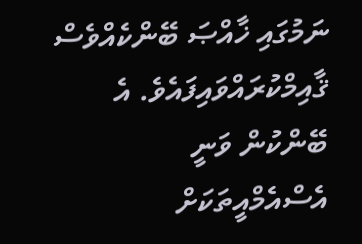ނަމުގައި ޚާއްޞަ ބޭންކެއްވެސް ޤާއިމްކުރައްވައިފައެވެ. އެ ބޭންކުން ވަނީ އެސްއެމްއީތަކަށް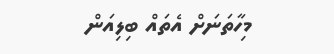މިހާތަނަށް އެތައް ބިލިއަން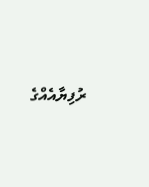ރުފިޔާއެއްގެ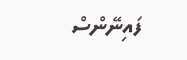ފައިނޭންސް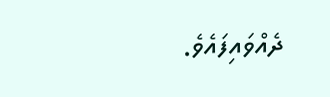ދެއްވައިފައެވެ.